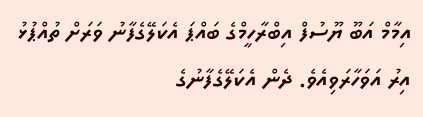އިމާމް އަބޫ ޔޫސުފް އިބްރާހީމްގެ ބައްޕަ އެކަލޭގެފާނު ވަރަށް ތުއްޕުޅު އިރު އަވަހާރަވިއެވެ. ދެން އެކަލޭގެފާނުގެ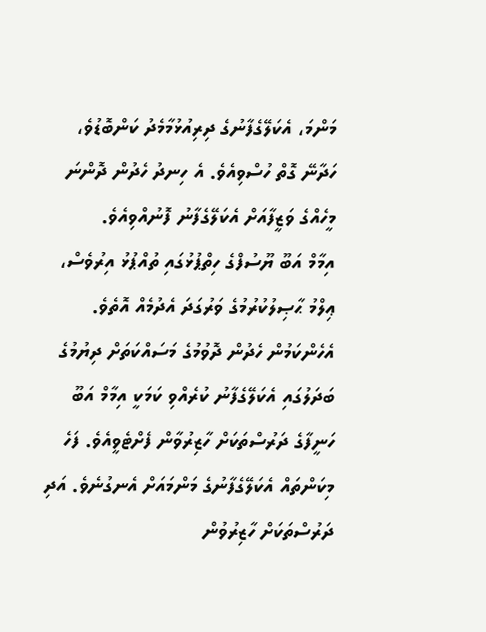މަންމަ، އެކަލޭގެފާނުގެ ދިރިއުޅުމާމެދު ކަންބޮޑުވެ، ހަދާނޭ ގޮތް ހުސްވިއެވެ. އެ ހިނދު ހެދުން ދޮންނަ މީހެއްގެ ވަޒީފާއަށް އެކަލޭގެފާނު ފޮނުއްވިއެވެ.
އިމާމް އަބޫ ޔޫސުފްގެ ހިތްޕުޅުގައި ތުއްޕުޅު އިރުވެސް، ޢިލްމު ޙާޞިލުކުރުމުގެ ވަރުގަދަ އެދުމެއް އޮތެވެ. އެހެންކަމުން ހެދުން ދޮވުމުގެ މަސައްކަތަށް ދިޔުމުގެ ބަދަލުގައި އެކަލޭގެފާނު ކުރެއްވި ކަމަކީ އިމާމް އަބޫ ހަނީފާގެ ދަރުސްތަކަށް ހާޒިރުވާން ފެށްޓެވީއެވެ. ފަހެ މިކަންތައް އެކަލޭގެފާނުގެ މަންމައަށް އެނގުނެވެ. އަދި ދަރުސްތަކަށް ހާޒިރުވުން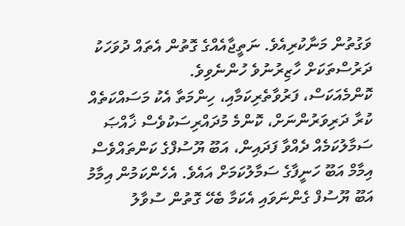ވަގުތުން މަނާކުރިއެވެ. ނަތީޖާއެއްގެ ގޮތުން އެތައް ދުވަހަކު ދަރުސްތަކަށް ހާޒިރުނުވެ ހުންނެވިވެ.
ކޮންމެއަކަސް، ފަރުވާތެރިކަމާއި، ހިންމަތާ އެކު މަސައްކަތެއް ކުރާ ދަރިވަރުންނަށް، ކޮންމެ މުދައްރިސަކުވެސް ޚާއްޞަ ސަމާލުކަމެއް ދެއްވާ ފަދައިން، އަބޫ ޔޫސުފްގެ ކަންތައްވެސް އިމާމް އަބޫ ހަނީފާގެ ސަމާލުކަމަށް އައެވެ. އެހެންކަމުން އިމާމު އަބޫ ޔޫސުފް ގެންނަވައި އެކަމާ ބެހޭ ގޮތުން ސުވާލު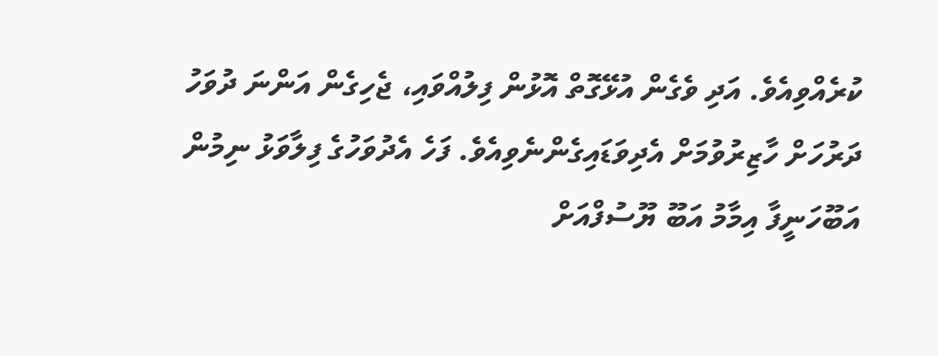ކުރެއްވިއެވެ. އަދި ވެގެން އުޅޭގޮތް އޮޅުން ފިލުއްވައި، ޖެހިގެން އަންނަ ދުވަހު ދަރުހަށް ހާޒިރުވުމަށް އެދިވަޑައިގެންނެވިއެވެ. ފަހެ އެދުވަހުގެ ފިލާވަޅު ނިމުން އަބޫހަނީފާ އިމާމު އަބޫ ޔޫސުފްއަށް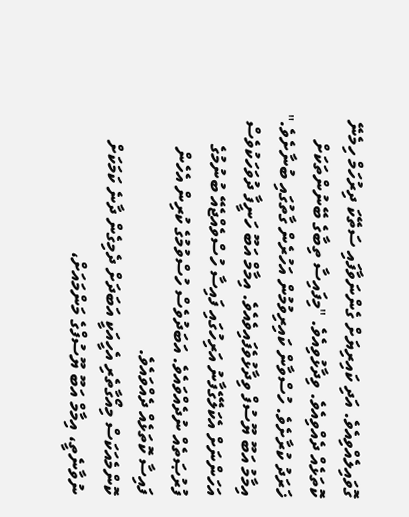ގޮވައިލެއްވިއެވެ. އަދި ކައިރިޔަށް ގެންނަވާފައި ސަތޭކަ ދިރުހަމް ހިމެނޭ ކޮތަޅެއް ދެއްވިއެވެ. ވިދާޅުވިއެވެ. "މިފައިސާ ތިބާގެ ބޭނުންތަކަށް ޚަރަދު ކުރާށެވެ. ހުސްވާން ކައިރިވުމުން އަހުރެން ގާތުގައި ބުނާށެވެ." އިމާމު އަބޫ ޔޫސުފް ވިދާޅުވެފައިވެއެވެ. އިމާމް އަބޫ ހަނީފާ ދުވަހަކުވެސް އަހަންނަށް އެކަލޭގެފާނު އަރިހުގައި ފައިސާ ހުސްވެއްޖެއޭ ބުނުމުގެ ފުރުޞަތެއް ނުދެއްވައެވެ. އަބަދުވެސް ހުސްވުމުގެ ކުރިން އެހެން ފައިސާ ކޮތަޅެއް ދެއްވައެވެ.
ކޮންމެއަކަސް މިއޯގާތެރި އެހީއަކީ އަބަދަށް ދެމިގެން ދާނެ ކަމަކަށް ނުވާނެތީ، އިމާމް އަބޫ ޔޫސުފްގެ މަންމައަށް،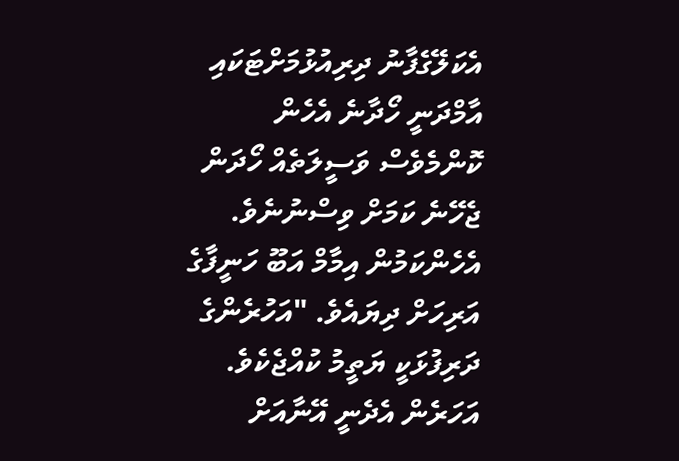އެކަލޭގެފާނު ދިރިއުޅުމަށްޓަކައި އާމްދަނީ ހޯދާނެ އެހެން ކޮންމެވެސް ވަސީލަތެއް ހޯދަން ޖެހޭނެ ކަމަށް ވިސްނުނެވެ. އެހެންކަމުން އިމާމް އަބޫ ހަނީފާގެ އަރިހަށް ދިޔައެވެ. "އަހުރެންގެ ދަރިފުޅަކީ ޔަތީމު ކުއްޖެކެވެ. އަހަރެން އެދެނީ އޭނާއަށް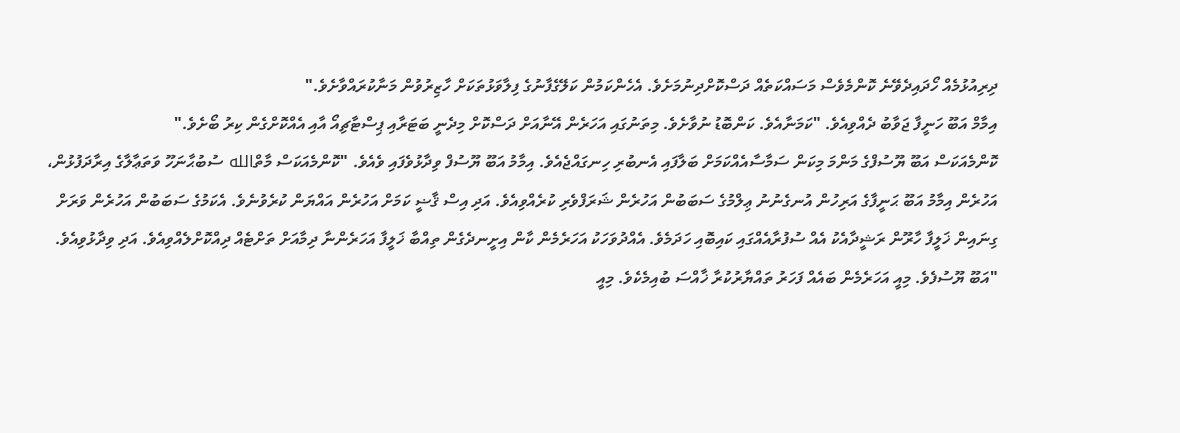ދިރިއުޅުމެއް ހޯދައިދެވޭނެ ކޮންމެވެސް މަސައްކަތެއް ދަސްކޮށްދިނުމަށެވެ. އެހެންކަމުން ކަލޭގެފާނުގެ ފިލާވަޅުތަކަށް ހާޒިރުވުން މަނާކުރައްވާށެވެ."
އިމާމް އަބޫ ހަނީފާ ޖަވާބު ދެއްވިއެވެ. "ކަމަނާއެވެ. ކަންބޮޑު ނުވާށެވެ. މިތަނުގައި އަހަރެން އޭނާއަށް ދަސްކޮށް މިދެނީ ބަޓަރާއި ޕިސްޓާޗިއޯ އާއި އެއްކޮށްގެން ކިރު ބޯށެވެ."
ކޮންމެއަކަސް އަބޫ ޔޫސުފްގެ މަންމަ މިކަން ސަމާސާއެއްކަމަށް ބަލާފައި އެނބުރި ހިނގައްޖެއެވެ. އިމާމު އަބޫ ޔޫސުފް ވިދާޅުވެފައި ވެއެވެ. "ކޮންމެއަކަސް މާތްالله ސުބުޙާނަހޫ ވަތަޢާލާގެ އިރާދަފުޅުން، އަހުރެން އިމާމު އަބޫ ޙަނީފާގެ އަރިހުން އުނގެނުނު ޢިލްމުގެ ސަބަބުން އަހުރެން ޝަރަފްވެރި ކުރެއްވިއެވެ. އަދި އިސް ޤާޟީ ކަމަށް އަހުރެން އައްޔަން ކުރެވުނެވެ. އެކަމުގެ ސަބަބުން އަހުރެން ވަރަށް ގިނައިން ޚަލީފާ ހާރޫން ރަޝީދާއެކު އެއް ސުފުރާއެއްގައި ކައިބޮއި ހަދަމެވެ. އެއްދުވަހަކު އަހަރެމެން ކާން އިށީނދެގެން ތިއްބާ ޚަލީފާ އަހަރެންނާ ދިމާއަށް ތަށްޓެއް ދިއްކޮށްލެއްވިއެވެ. އަދި ވިދާޅުވިއެވެ. "އަބޫ ޔޫސުފެވެ. މިއީ އަހަރެމެން ބައެއް ފަހަރު ތައްޔާރުކުރާ ޚާއްސަ ބުއިމެކެވެ. މިއީ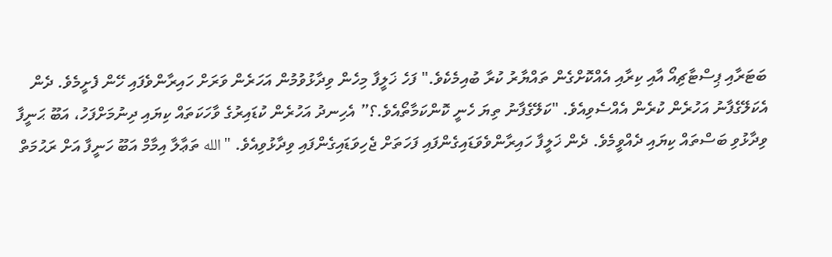ބަޓަރާއި ޕިސްޓާޗިއޯ އާއި ކިރާއި އެއްކޮށްގެން ތައްޔާރު ކުރާ ބުއިމެކެވެ." ފަހެ ޚަލީފާ މިހެން ވިދާޅުވުމުން އަހަރެން ވަރަށް ހައިރާންވެފައި ހޭން ފެށީމެވެ. ދެން އެކަލޭގެފާނު އަހުރެން ކުރެން އެއްސެވިއެވެ. "ކަލޭގެފާނު ތިޔަ ހެނީ ކޮންކަމާތޯއެވެ.؟” އެހިނދު އަހުރެން ކުޑައިރުގެ ވާހަކަތައް ކިޔައި ދިނުމަށްފަހު، އަބޫ ޙަނީފާ ވިދާޅުވި ބަސްތައް ކިޔައި ދެއްވީމެވެ. ދެން ޚަލީފާ ހައިރާންވެވަޑައިގެންފައި ފަހަތަށް ޖެހިވަޑައިގެންފައި ވިދާޅުވިއެވެ. "الله ތަޢާލާ އިމާމް އަބޫ ހަނީފާ އަށް ރަޙުމަތް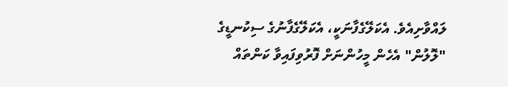ލައްވާށިއެވެ. އެކަލޭގެފާނަކީ، އެކަލޭގެފާނުގެ ސިކުނޑީގެ "ލޮލުން" އެހެން މީހުންނަށް ފޮރުވިފައިވާ ކަންތައް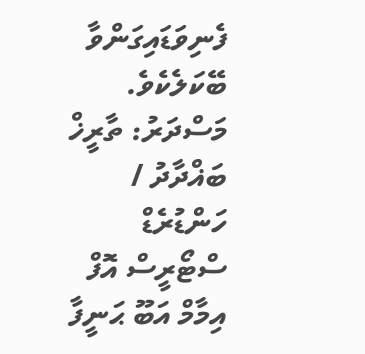ފެނިވަޑައިގަންވާ ބޭކަލެކެވެ.
މަސްދަރު: ތާރީޚް ބަޣްދާދު / ހަންޑުރެޑް ސްޓޯރީސް އޮފް އިމާމް އަބޫ ޙަނީފާ